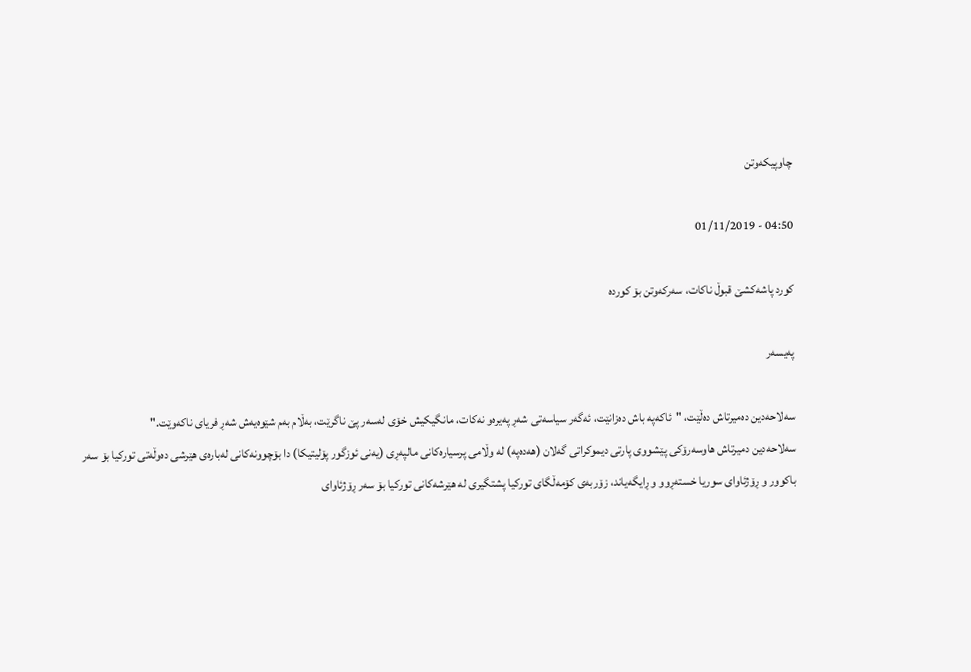چاوپیکەوتن

04:50 - 01/11/2019

کورد پاشەکشێ قبوڵ ناکات، سەرکەوتن بۆ کوردە‌

پەیسەر

سەلاحەدین دەمیرتاش دەڵێت، "ئاکەپە باش دەزانێت، ئەگەر سیاسەتی شەڕ پەیرەو نەکات، مانگیکیش خۆی لەسەر پێ ناگرێت، بەڵام بەم شێوەیەش شەڕ فریای ناکەوێت."
سەلاحەدین دمیرتاش هاوسەرۆکی پێشووی پارتی دیموکراتی گەلان (هەدەپە) لە وڵامی پرسیارەکانی مالپەڕی (یەنی ئوزگور پۆلیتیکا) دا بۆچوونەکانی لەبارەی هێرشی دەوڵەتی تورکیا بۆ سەر باکوور و ڕۆژئاوای سوریا خستەڕوو و ڕایگەیاند، زۆربەی کۆمەڵگای تورکیا پشتگیری لە هێرشەکانی تورکیا بۆ سەر ڕۆژئاوای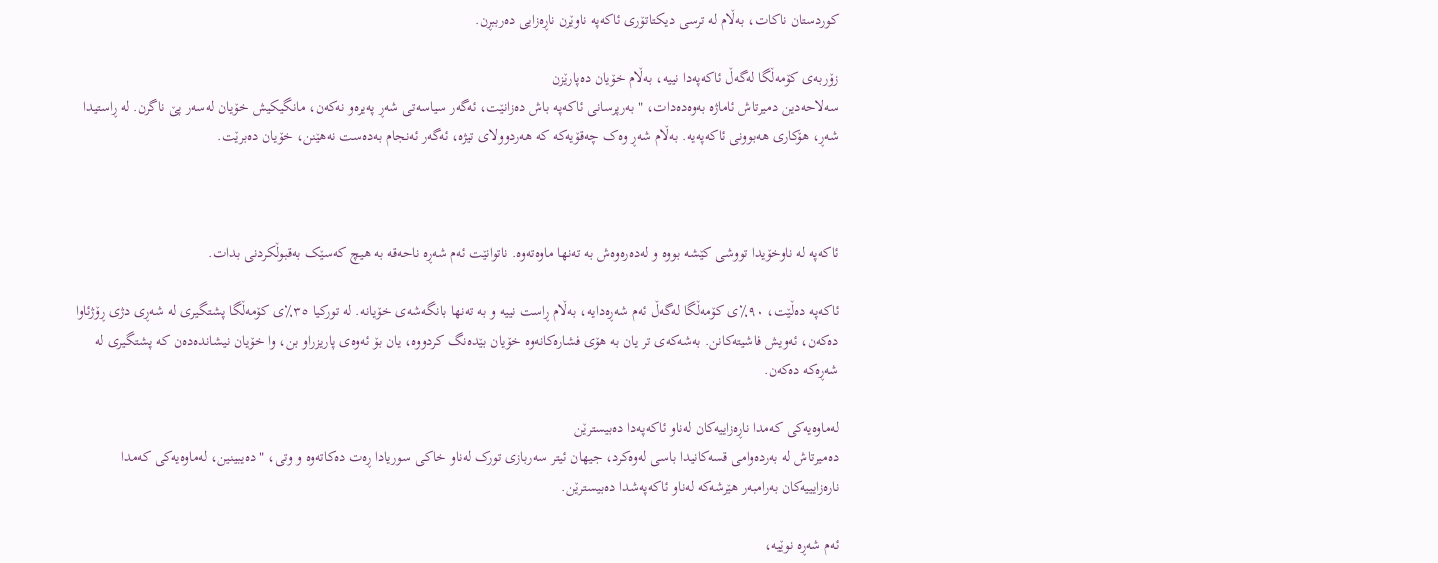کوردستان ناکات، بەڵام لە ترسی دیکتاتۆری ئاکەپە ناوێرن ناڕەزایی دەرببڕن.

زۆربەی کۆمەڵگا لەگەڵ ئاکەپەدا نییە، بەڵام خۆیان دەپارێزن
سەلاحەدین دمیرتاش ئاماژە بەوەدەدات، " بەرپرسانی ئاکەپە باش دەزانێت، ئەگەر سیاسەتی شەڕ پەیرەو نەکەن، مانگیکیش خۆیان لەسەر پێ ناگرن. لە ڕاستیدا شەڕ، هۆکاری هەبوونی ئاکەپەیە. بەڵام شەڕ وەک چەقۆیەکە کە هەردوولای تیژە، ئەگەر ئەنجام بەدەست نەهێنن، خۆیان دەبرێت.



ئاکەپە لە ناوخۆیدا تووشی کێشە بووە و لەدەرەوەش بە تەنها ماوەتەوە. ناتوانێت ئەم شەڕە ناحەقە بە هیچ کەسێک بەقبوڵکردنی بدات.

ئاکەپە دەڵێت، ٩٠٪ی کۆمەڵگا لەگەڵ ئەم شەڕەدایە، بەڵام ڕاست نییە و بە تەنها بانگەشەی خۆیانە. لە تورکیا ٣٥٪ی کۆمەڵگا پشتگیری لە شەڕی دژی ڕۆژئاوا دەکەن، ئەویش فاشیتەکانن. بەشەکەی تر یان بە هۆی فشارەکانەوە خۆیان بێدەنگ کردووە، یان بۆ ئەوەی پاریزراو بن، وا خۆیان نیشاندەدەن کە پشتگیری لە شەڕەکە دەکەن.

لەماوەیەکی کەمدا ناڕەزاییەکان لەناو ئاکەپەدا دەبیسترێن
دەمیرتاش لە بەردەوامی قسەکانیدا باسی لەوەکرد، جیهان ئیتر سەربازی تورک لەناو خاکی سوریادا ڕەت دەکاتەوە و وتی، " دەیبینین، لەماوەیەکی کەمدا نارەزایییەکان بەرامبەر هێرشەکە لەناو ئاکەپەشدا دەبیسترێن.

ئەم شەڕە نوێیە،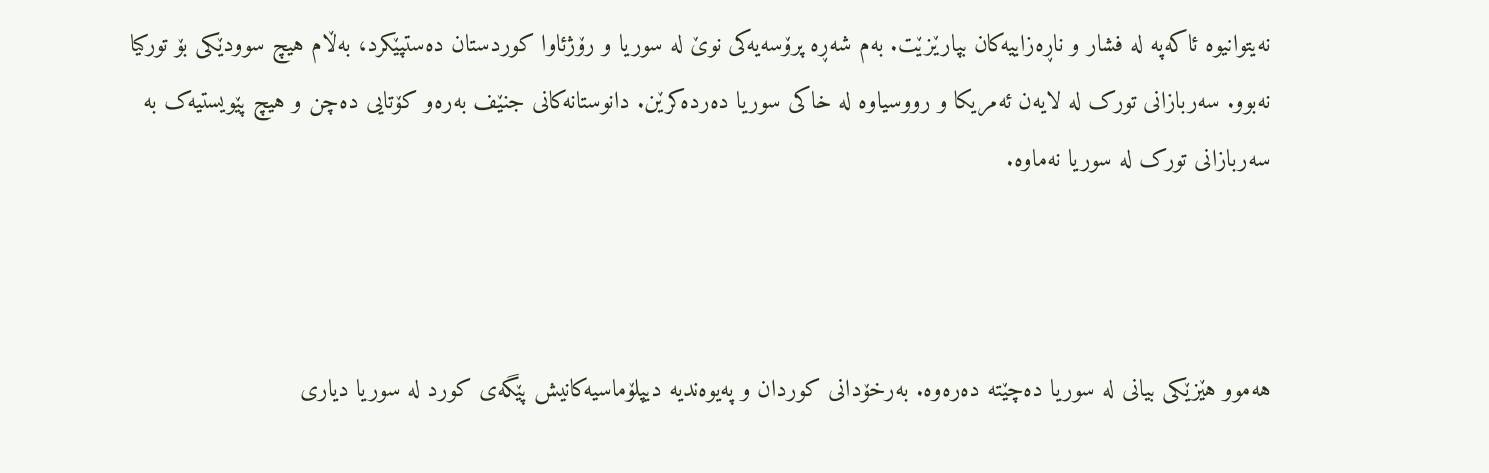نەیتوانیوە ئاکەپە لە فشار و ناڕەزاییەکان بپارێزێت. بەم شەڕە پرۆسەیەکی نوێ لە سوریا و رۆژئاوا کوردستان دەستپێکرد، بەڵام هیچ سوودێکی بۆ تورکیا نەبوو. سەربازانی تورک لە لایەن ئەمریکا و رووسیاوە لە خاکی سوریا دەردەکرێن. دانوستانەکانی جنێف بەرەو کۆتایی دەچن و هیچ پێویستیەک بە سەربازانی تورک لە سوریا نەماوە.



هەموو هێزێکی بیانی لە سوریا دەچێتە دەرەوە. بەرخۆدانی کوردان و پەیوەندیە دیپلۆماسیەکانیش پێگەی کورد لە سوریا دیاری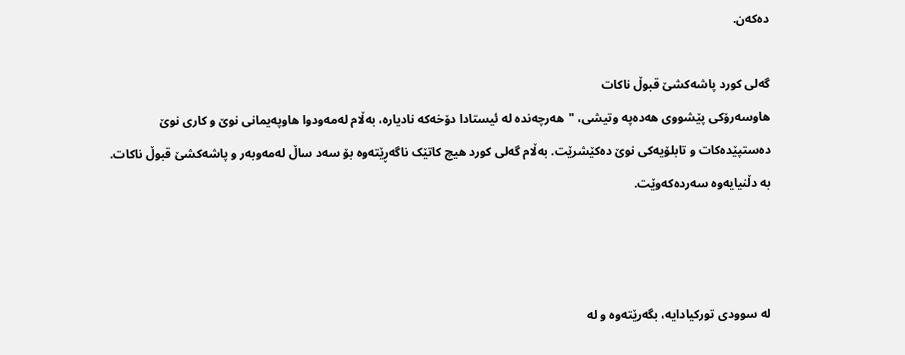دەکەن.

گەلی کورد پاشەکشێ قبوڵ ناکات
هاوسەرۆکی پێشووی هەدەپە وتیشی، "هەرچەندە لە ئیستادا دۆخەکە نادیارە، بەڵام لەمەودوا هاوپەیمانی نوێ و کاری نوێ دەستپێدەکات و تابلۆیەکی نوێ دەکێشرێت. بەڵام گەلی کورد هیچ کاتێک ناگەڕێتەوە بۆ سەد ساڵ لەمەوبەر و پاشەکشێ قبوڵ ناکات. بە دڵنیایەوە سەردەکەوێت.



لە سوودی تورکیادایە، بگەرێتەوە و لە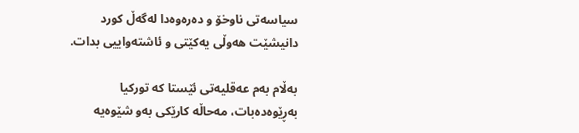سیاسەتی ناوخۆ و دەرەوەدا لەگەڵ کورد دانیشێت هەوڵی یەکێتی و ئاشتەواییی بدات.

بەڵام بەم عەقلیەتی ئێستا کە تورکیا بەڕێوەدەبات، مەحاڵە کارێکی بەو شێوەیە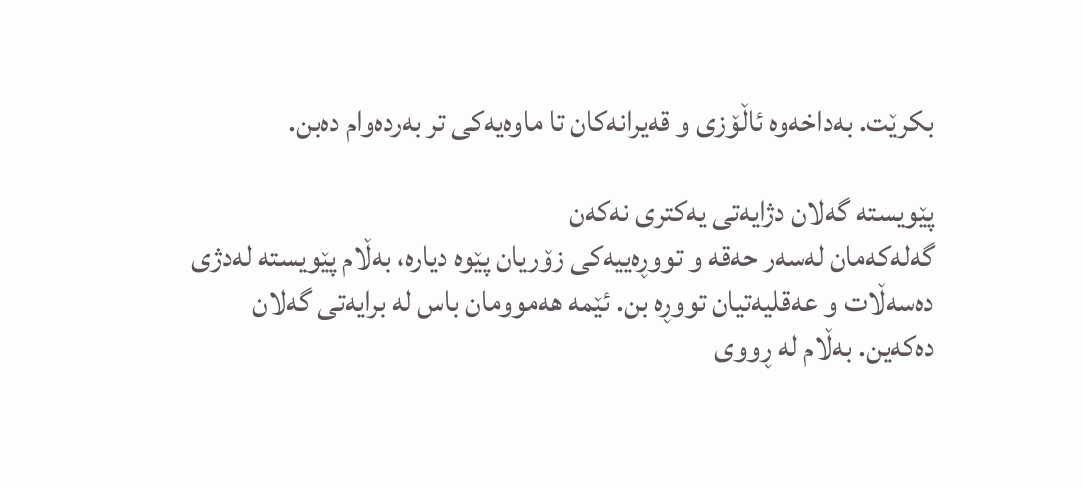بکرێت. بەداخەوە ئاڵۆزی و قەیرانەکان تا ماوەیەکی تر بەردەوام دەبن.

پێویستە گەلان دژایەتی یەکتری نەکەن
گەلەکەمان لەسەر حەقە و تووڕەییەکی زۆریان پێوە دیارە، بەڵام پێویستە لەدژی دەسەڵات و عەقلیەتیان تووڕە بن. ئێمە هەموومان باس لە برایەتی گەلان دەکەین. بەڵام لە ڕووی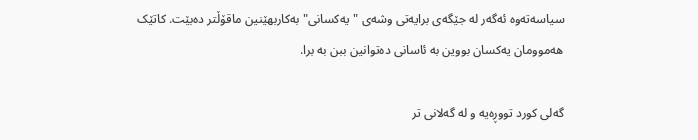سیاسەتەوە ئەگەر لە جێگەی برایەتی وشەی "یەکسانی" بەکاربهێنین ماقۆڵتر دەبێت. کاتێک هەموومان یەکسان بووین بە ئاسانی دەتوانین ببن بە برا.

گەلی کورد تووڕەیە و لە گەلانی تر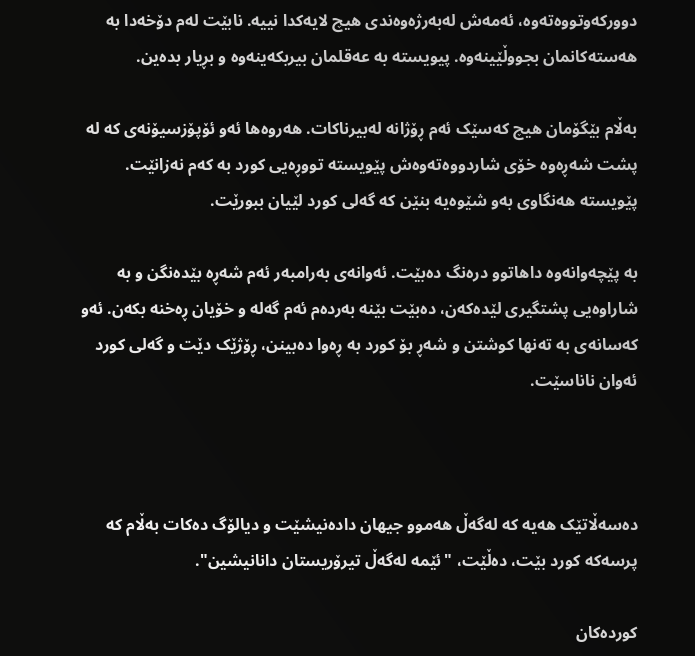دوورکەوتووەتەوە، ئەمەش لەبەرژەوەندی هیچ لایەکدا نییە. نابێت لەم دۆخەدا بە هەستەکانمان بجووڵێینەوە. پیویستە بە عەقلمان بیربکەینەوە و بڕیار بدەین.

بەڵام بێگۆمان هیچ کەسێک ئەم ڕۆژانە لەبیرناکات. هەروەها ئەو ئۆپۆزسیۆنەی کە لە پشت شەڕەوە خۆی شاردووەتەوەش پێویستە تووڕەیی کورد بە کەم نەزانێت. پێویستە هەنگاوی بەو شێوەیە بنێن کە گەلی کورد لێیان ببورێت.

بە پێچەوانەوە داهاتوو درەنگ دەبێت. ئەوانەی بەرامبەر ئەم شەڕە بێدەنگن و بە شاراوەیی پشتگیری لێدەکەن، دەبێت بێنە بەردەم ئەم گەلە و خۆیان ڕەخنە بکەن. ئەو کەسانەی بە تەنها کوشتن و شەڕ بۆ کورد بە ڕەوا دەبینن، ڕۆژێک دێت و گەلی کورد ئەوان ناناسێت.



دەسەڵاتێک هەیە کە لەگەڵ هەموو جیهان دادەنیشێت و دیالۆگ دەکات بەڵام کە پرسەکە کورد بێت، دەڵێت، "ئێمە لەگەڵ تیرۆریستان دانانیشین".

کوردەکان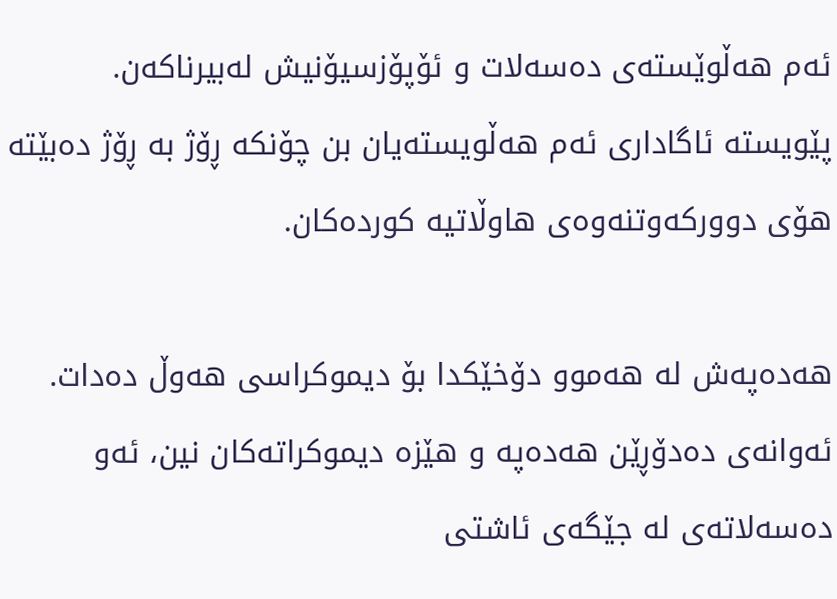ئەم هەڵوێستەی دەسەلات و ئۆپۆزسیۆنیش لەبیرناکەن. پێویستە ئاگاداری ئەم هەڵویستەیان بن چۆنکە ڕۆژ بە ڕۆژ دەبێتە هۆی دوورکەوتنەوەی هاوڵاتیە کوردەکان.

هەدەپەش لە هەموو دۆخێکدا بۆ دیموکراسی هەوڵ دەدات. ئەوانەی دەدۆڕێن هەدەپە و هێزە دیموکراتەکان نین، ئەو دەسەلاتەی لە جێگەی ئاشتی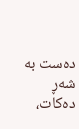دەست بە شەڕ دەکات،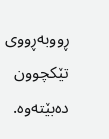ڕووبەڕووی تێکچوون دەبێتەوە.